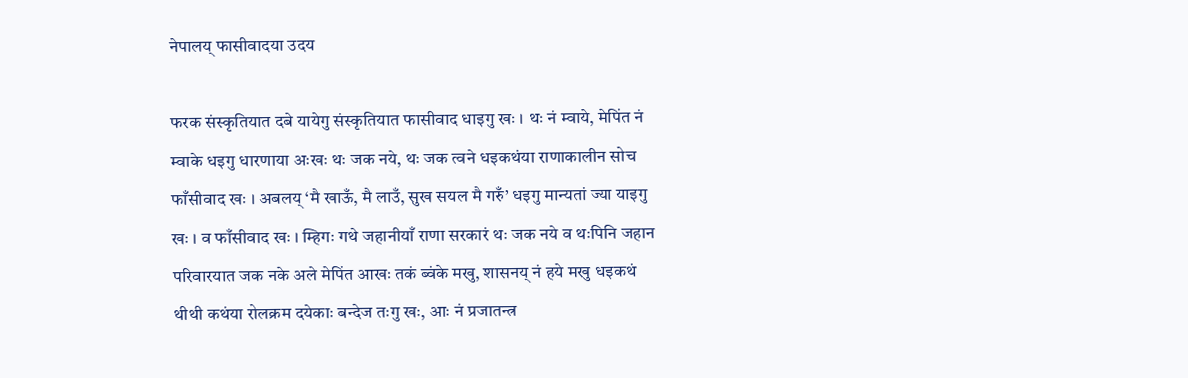नेपालय् फासीवादया उदय

फरक संस्कृतियात दबे यायेगु संस्कृतियात फासीवाद धाइगु खः । थः नं म्वाये, मेपिंत नं म्वाके धइगु धारणाया अःखः थः जक नये, थः जक त्वने धइकथंया राणाकालीन सोच फाँसीवाद खः । अबलय् ‘मै खाऊँ, मै लाउँ, सुख सयल मै गरुँ’ धइगु मान्यतां ज्या याइगु खः । व फाँसीवाद खः । म्हिगः गथे जहानीयाँ राणा सरकारं थः जक नये व थःपिनि जहान परिवारयात जक नके अले मेपिंत आखः तकं ब्वंके मखु, शासनय् नं हये मखु धइकथं थीथी कथंया रोलक्रम दयेकाः बन्देज तःगु खः, आः नं प्रजातन्त्र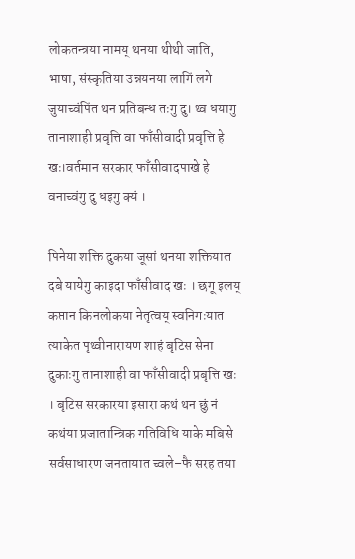लोकतन्त्रया नामय् थनया थीथी जाति, भाषा, संस्कृतिया उन्नयनया लागिं लगे जुयाच्वंपिंत थन प्रतिबन्ध तःगु दु। थ्व धयागु तानाशाही प्रवृत्ति वा फाँसीवादी प्रवृत्ति हे खः।वर्तमान सरकार फाँसीवादपाखे हे वनाच्वंगु दु धइगु क्यं ।

पिनेया शक्ति दुकया जूसां थनया शक्तियात दबे यायेगु काइदा फाँसीवाद खः । छगू इलय् कप्तान किनलोकया नेतृत्वय् स्वनिगःयात त्याकेत पृथ्वीनारायण शाहं बृटिस सेना दुकाःगु तानाशाही वा फाँसीवादी प्रबृत्ति खः । बृटिस सरकारया इसारा कथं थन छुं नं कथंया प्रजातान्त्रिक गतिविधि याके मबिसे सर्वसाधारण जनतायात च्वले–फै सरह तया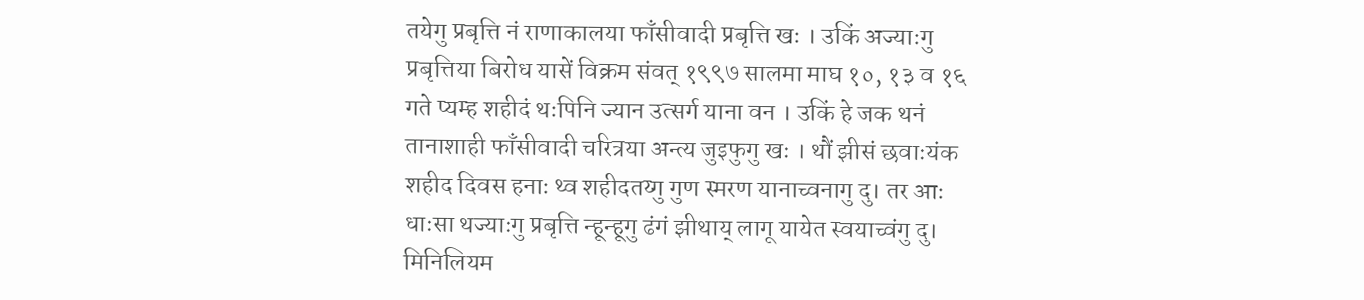तयेगु प्रबृत्ति नं राणाकालया फाँसीवादी प्रबृत्ति खः । उकिं अज्याःगु प्रबृत्तिया बिरोध यासें विक्रम संवत् १९९७ सालमा माघ १०, १३ व १६ गते प्यम्ह शहीदं थःपिनि ज्यान उत्सर्ग याना वन । उकिं हे जक थनं तानाशाही फाँसीवादी चरित्रया अन्त्य जुइफुगु खः । थौं झीसं छवाःयंक शहीद दिवस हनाः थ्व शहीदतय्गु गुण स्मरण यानाच्वनागु दु। तर आः धाःसा थज्याःगु प्रबृत्ति न्हून्हूगु ढंगं झीथाय् लागू यायेत स्वयाच्वंगु दु। मिनिलियम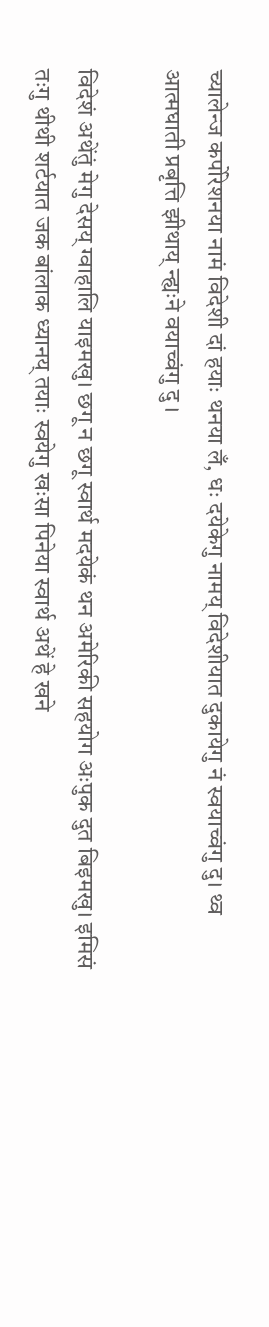च्यालेन्ज कर्पोरेशनया नामं विदेशी दां हयाः थनया लँ, धः दयेकेगु नामय् विदेशीयात दुकायेगु नं स्वयाच्वंगु दु। थ्व आत्मघाती प्रबृत्ति झीथाय् न्ह्यःने वयाच्वंगु दु ।

विदेशं अथेंतुं मेगु देसय् ग्वाहालि याइमखु। छगू न छगू स्वार्थ मदयेकं थन अमेरिकी सहयोग अःपुक दुत बिइमखु। इमिसं तःगु थीथी शर्टयात जक बांलाक ध्यानय् तयाः स्वयेगु खःसा पिनेया स्वार्थ अथें हे खने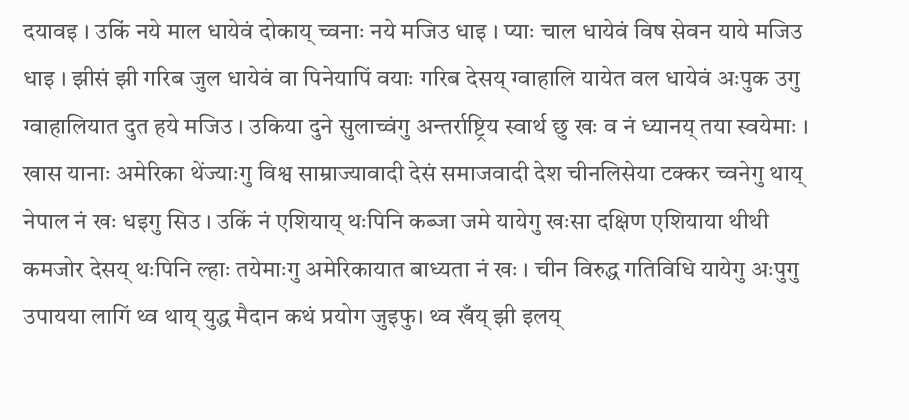दयावइ । उकिं नये माल धायेवं दोकाय् च्वनाः नये मजिउ धाइ । प्याः चाल धायेवं विष सेवन याये मजिउ धाइ । झीसं झी गरिब जुल धायेवं वा पिनेयापिं वयाः गरिब देसय् ग्वाहालि यायेत वल धायेवं अःपुक उगु ग्वाहालियात दुत हये मजिउ । उकिया दुने सुलाच्वंगु अन्तर्राष्ट्रिय स्वार्थ छु खः व नं ध्यानय् तया स्वयेमाः । खास यानाः अमेरिका थेंज्याःगु विश्व साम्राज्यावादी देसं समाजवादी देश चीनलिसेया टक्कर च्वनेगु थाय् नेपाल नं खः धइगु सिउ । उकिं नं एशियाय् थःपिनि कब्जा जमे यायेगु खःसा दक्षिण एशियाया थीथी कमजोर देसय् थःपिनि ल्हाः तयेमाःगु अमेरिकायात बाध्यता नं खः । चीन विरुद्ध गतिविधि यायेगु अःपुगु उपायया लागिं थ्व थाय् युद्ध मैदान कथं प्रयोग जुइफु। थ्व खँय् झी इलय्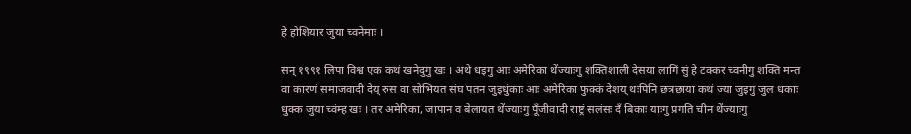हे होशियार जुया च्वनेमाः ।

सन् १९९१ लिपा विश्व एक कथं खनेदुगु खः । अथे धइगु आः अमेरिका थेंज्याःगु शक्तिशाली देसया लागिं सुं हे टक्कर च्वनीगु शक्ति मन्त वा कारणं समाजवादी देय् रुस वा सोभियत संघ पतन जुइधुंकाः आः अमेरिका फुक्कं देशय् थःपिनि छत्रछाया कथं ज्या जुइगु जुल धकाः धुक्क जुया च्वंम्ह खः । तर अमेरिका, जापान व बेलायत थेंज्याःगु पूँजीवादी राष्ट्रं सलंसः दँ बिकाः याःगु प्रगति चीन थेंज्याःगु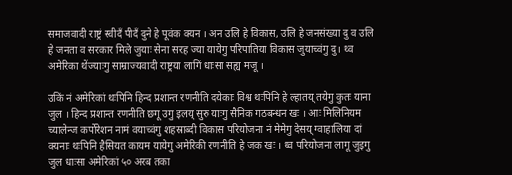समाजवादी राष्ट्रं स्वीदँ पीदँ दुने हे पूवंक क्यन । अन उलि हे विकास, उलि हे जनसंख्या दु व उलि हे जनता व सरकार मिले जुयाः सेना सरह ज्या यायेगु परिपातिया विकास जुयाच्वंगु दु। थ्व अमेरिका थेंज्याःगु साम्राज्यवादी राष्ट्रया लागिं धाःसा सह्य मजू ।

उकिं नं अमेरिकां थःपिनि हिन्द प्रशान्त रणनीति दयेकाः विश्व थःपिनि हे ल्हातय् तयेगु कुतः याना जुल । हिन्द प्रशान्त रणनीति छगू उगु इलय् सुरु याःगु सैनिक गठबन्धन खः । आः मिलिनियम च्यालेन्ज कर्पोरेशन नामं वयाच्वंगु शहस्राब्दी विकास परियोजना नं मेमेगु देसय् ग्वाहालिया दां क्यनाः थःपिनि हैसियत कायम यायेगु अमेरिकी रणनीति हे जक खः । थ्व परियोजना लागू जुइगु जुल धाःसा अमेरिकां ५० अरब तका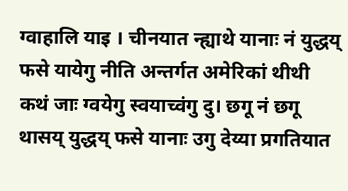ग्वाहालि याइ । चीनयात न्ह्याथे यानाः नं युद्धय् फसे यायेगु नीति अन्तर्गत अमेरिकां थीथी कथं जाः ग्वयेगु स्वयाच्वंगु दु। छगू नं छगू थासय् युद्धय् फसे यानाः उगु देय्या प्रगतियात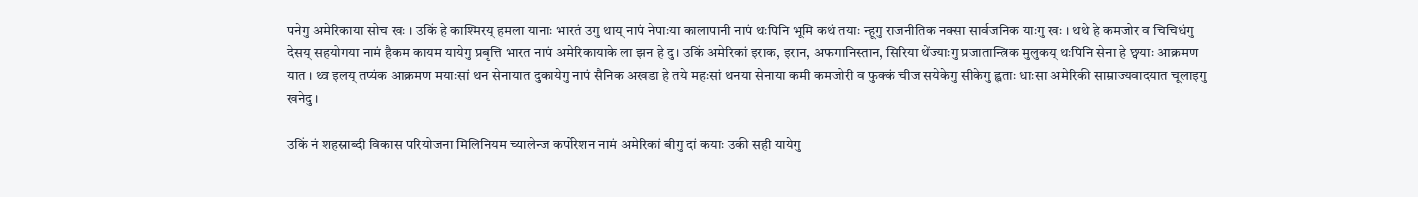पनेगु अमेरिकाया सोच खः । उकिं हे काश्मिरय् हमला यानाः भारतं उगु थाय् नापं नेपाःया कालापानी नापं थःपिनि भूमि कथं तयाः न्हूगु राजनीतिक नक्सा सार्वजनिक याःगु खः । थथे हे कमजोर व चिचिधंगु देसय् सहयोगया नामं हैकम कायम यायेगु प्रबृत्ति भारत नापं अमेरिकायाके ला झन हे दु। उकिं अमेरिकां इराक, इरान, अफगानिस्तान, सिरिया थेंज्याःगु प्रजातान्त्रिक मुलुकय् थःपिनि सेना हे छ्वयाः आक्रमण यात । थ्व इलय् तप्यंक आक्रमण मयाःसां थन सेनायात दुकायेगु नापं सैनिक अखडा हे तये महःसां थनया सेनाया कमी कमजोरी व फुक्कं चीज सयेकेगु सीकेगु ह्वताः धाःसा अमेरिकी साम्राज्यवादयात चूलाइगु खनेदु ।

उकिं नं शहस्राब्दी विकास परियोजना मिलिनियम च्यालेन्ज कर्पोरेशन नामं अमेरिकां बीगु दां कयाः उकी सही यायेगु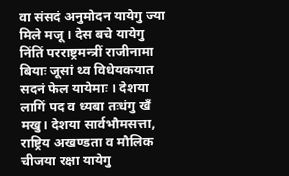वा संसदं अनुमोदन यायेगु ज्या मिले मजू । देस बचे यायेगु निंतिं परराष्ट्रमन्त्रीं राजीनामा बियाः जूसां थ्व विधेयकयात सदनं फेल यायेमाः । देशया लागिं पद व ध्यबा तःधंगु खँ मखु। देशया सार्वभौमसत्ता, राष्ट्रिय अखण्डता व मौलिक चीजया रक्षा यायेगु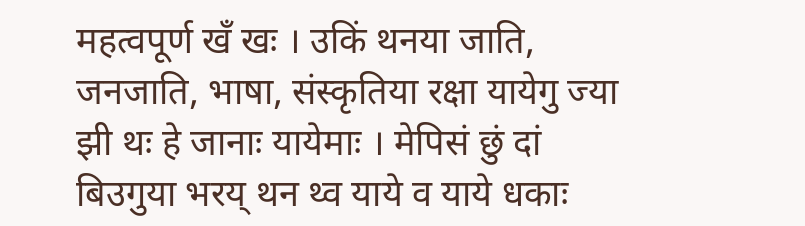महत्वपूर्ण खँ खः । उकिं थनया जाति, जनजाति, भाषा, संस्कृतिया रक्षा यायेगु ज्या झी थः हे जानाः यायेमाः । मेपिसं छुं दां बिउगुया भरय् थन थ्व याये व याये धकाः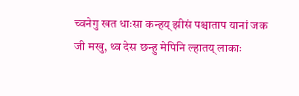च्वनेगु खत धाःसा कन्हय् झीसं पश्चाताप यानां जक जी मखु, थ्व देस छन्हु मेपिनि ल्हातय् लाकाः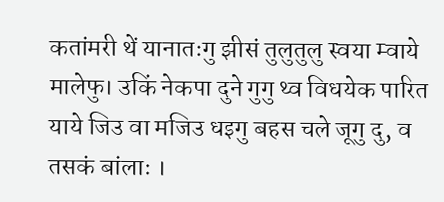कतांमरी थें यानातःगु झीसं तुलुतुलु स्वया म्वाये मालेफु। उकिं नेकपा दुने गुगु थ्व विधयेक पारित याये जिउ वा मजिउ धइगु बहस चले जूगु दु, व तसकं बांलाः ।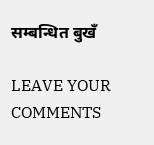सम्बन्धित बुखँ

LEAVE YOUR COMMENTS